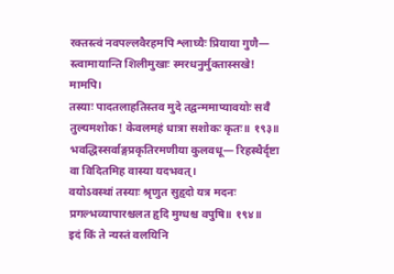रक्तस्त्वं नवपल्लवैरहमपि श्लाघ्यैः प्रियाया गुणै— स्त्वामायान्ति शिलीमुखाः स्मरधनुर्मुक्तास्सखे! मामपि।
तस्याः पादतलाहतिस्तव मुदे तद्वन्ममाप्यावयोः सर्वँ तुल्यमशोक! केवलमहं धात्रा सशोकः कृतः॥ १९३॥
भवद्धिस्सर्वाङ्गप्रकृतिरमणीया कुलवधू— रिहस्थैर्दृष्टा वा विदितमिह वास्या यदभवत्।
वयोऽवस्थां तस्याः श्रृणुत सुहृदो यत्र मदनः प्रगल्भव्यापारश्चलत हृदि मुग्धश्च वपुषि॥ १९४॥
इदं किं ते न्यस्तं वलयिनि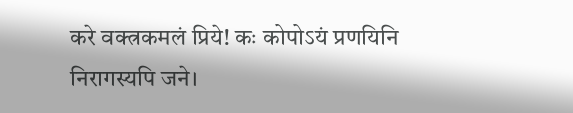करे वक्त्रकमलं प्रिये! कः कोपोऽयं प्रणयिनि निरागस्यपि जने।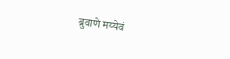ब्रुवाणे मय्येवं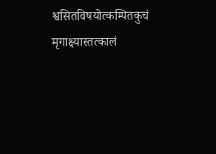श्वसितविषयोत्कम्पितकुचं मृगाक्ष्यास्तत्कालं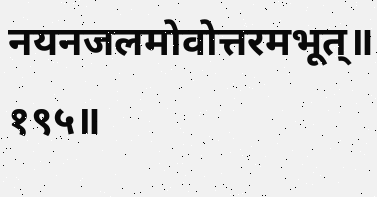नयनजलमोवोत्तरमभूत्॥ १९५॥